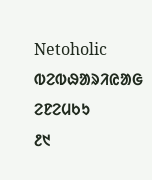Netoholic ᱵᱮᱵᱷᱟᱨᱤᱭᱟᱜ ᱮᱱᱮᱢᱠᱩ
᱒᱑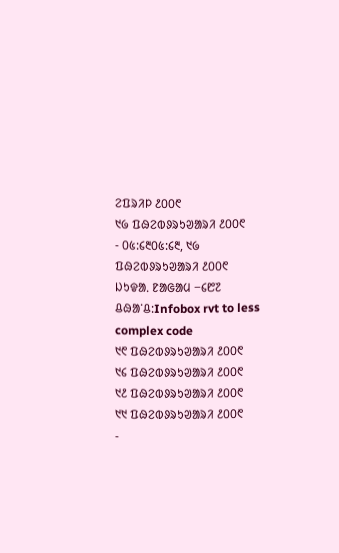ᱮᱯᱨᱤᱞ ᱒᱐᱐᱖
᱑᱙ ᱯᱷᱮᱵᱽᱨᱩᱣᱟᱨᱤ ᱒᱐᱐᱖
- ᱐᱕:᱔᱓᱐᱕:᱔᱓, ᱑᱙ ᱯᱷᱮᱵᱽᱨᱩᱣᱟᱨᱤ ᱒᱐᱐᱖ ᱡᱩᱫᱟᱹ ᱱᱟᱜᱟᱢ −᱔᱘᱗ ᱪᱷᱟᱸᱪ:Infobox rvt to less complex code
᱑᱖ ᱯᱷᱮᱵᱽᱨᱩᱣᱟᱨᱤ ᱒᱐᱐᱖
᱑᱔ ᱯᱷᱮᱵᱽᱨᱩᱣᱟᱨᱤ ᱒᱐᱐᱖
᱑᱒ ᱯᱷᱮᱵᱽᱨᱩᱣᱟᱨᱤ ᱒᱐᱐᱖
᱑᱑ ᱯᱷᱮᱵᱽᱨᱩᱣᱟᱨᱤ ᱒᱐᱐᱖
-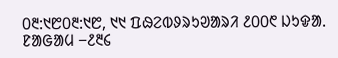᱐᱓:᱑᱘᱐᱓:᱑᱘, ᱑᱑ ᱯᱷᱮᱵᱽᱨᱩᱣᱟᱨᱤ ᱒᱐᱐᱖ ᱡᱩᱫᱟᱹ ᱱᱟᱜᱟᱢ −᱒᱓᱔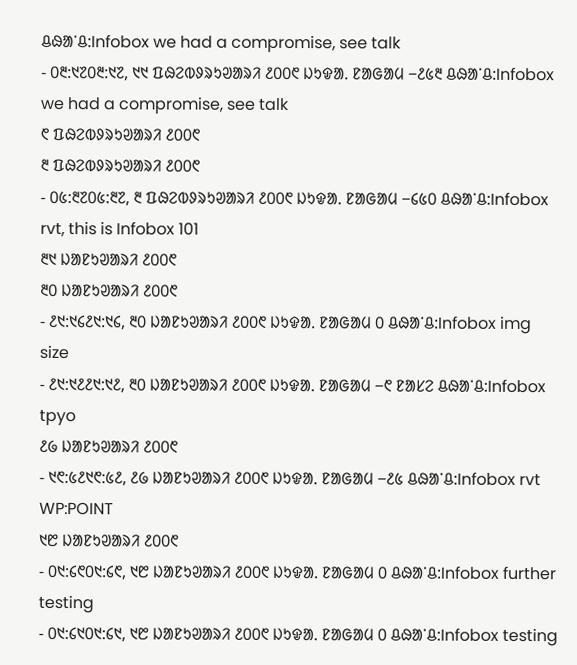ᱪᱷᱟᱸᱪ:Infobox we had a compromise, see talk
- ᱐᱓:᱑᱗᱐᱓:᱑᱗, ᱑᱑ ᱯᱷᱮᱵᱽᱨᱩᱣᱟᱨᱤ ᱒᱐᱐᱖ ᱡᱩᱫᱟᱹ ᱱᱟᱜᱟᱢ −᱒᱕᱓ ᱪᱷᱟᱸᱪ:Infobox we had a compromise, see talk
᱖ ᱯᱷᱮᱵᱽᱨᱩᱣᱟᱨᱤ ᱒᱐᱐᱖
᱓ ᱯᱷᱮᱵᱽᱨᱩᱣᱟᱨᱤ ᱒᱐᱐᱖
- ᱐᱕:᱓᱗᱐᱕:᱓᱗, ᱓ ᱯᱷᱮᱵᱽᱨᱩᱣᱟᱨᱤ ᱒᱐᱐᱖ ᱡᱩᱫᱟᱹ ᱱᱟᱜᱟᱢ −᱔᱕᱐ ᱪᱷᱟᱸᱪ:Infobox rvt, this is Infobox 101
᱓᱑ ᱡᱟᱱᱩᱣᱟᱨᱤ ᱒᱐᱐᱖
᱓᱐ ᱡᱟᱱᱩᱣᱟᱨᱤ ᱒᱐᱐᱖
- ᱒᱑:᱑᱔᱒᱑:᱑᱔, ᱓᱐ ᱡᱟᱱᱩᱣᱟᱨᱤ ᱒᱐᱐᱖ ᱡᱩᱫᱟᱹ ᱱᱟᱜᱟᱢ ᱐ ᱪᱷᱟᱸᱪ:Infobox img size
- ᱒᱑:᱑᱒᱒᱑:᱑᱒, ᱓᱐ ᱡᱟᱱᱩᱣᱟᱨᱤ ᱒᱐᱐᱖ ᱡᱩᱫᱟᱹ ᱱᱟᱜᱟᱢ −᱖ ᱱᱟᱥᱮ ᱪᱷᱟᱸᱪ:Infobox tpyo
᱒᱙ ᱡᱟᱱᱩᱣᱟᱨᱤ ᱒᱐᱐᱖
- ᱑᱖:᱕᱒᱑᱖:᱕᱒, ᱒᱙ ᱡᱟᱱᱩᱣᱟᱨᱤ ᱒᱐᱐᱖ ᱡᱩᱫᱟᱹ ᱱᱟᱜᱟᱢ −᱒᱕ ᱪᱷᱟᱸᱪ:Infobox rvt WP:POINT
᱑᱘ ᱡᱟᱱᱩᱣᱟᱨᱤ ᱒᱐᱐᱖
- ᱐᱑:᱔᱖᱐᱑:᱔᱖, ᱑᱘ ᱡᱟᱱᱩᱣᱟᱨᱤ ᱒᱐᱐᱖ ᱡᱩᱫᱟᱹ ᱱᱟᱜᱟᱢ ᱐ ᱪᱷᱟᱸᱪ:Infobox further testing
- ᱐᱑:᱔᱑᱐᱑:᱔᱑, ᱑᱘ ᱡᱟᱱᱩᱣᱟᱨᱤ ᱒᱐᱐᱖ ᱡᱩᱫᱟᱹ ᱱᱟᱜᱟᱢ ᱐ ᱪᱷᱟᱸᱪ:Infobox testing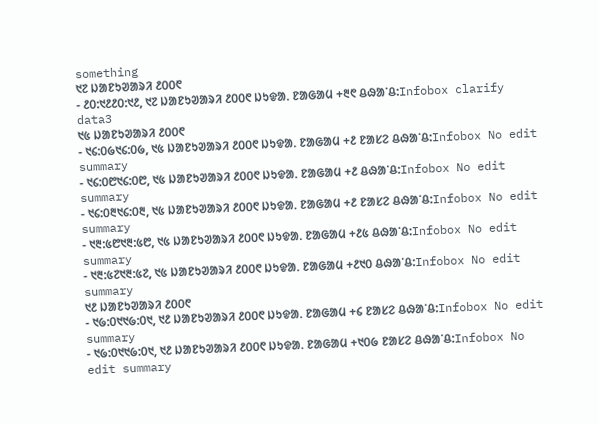something
᱑᱗ ᱡᱟᱱᱩᱣᱟᱨᱤ ᱒᱐᱐᱖
- ᱒᱐:᱑᱒᱒᱐:᱑᱒, ᱑᱗ ᱡᱟᱱᱩᱣᱟᱨᱤ ᱒᱐᱐᱖ ᱡᱩᱫᱟᱹ ᱱᱟᱜᱟᱢ +᱓᱖ ᱪᱷᱟᱸᱪ:Infobox clarify data3
᱑᱕ ᱡᱟᱱᱩᱣᱟᱨᱤ ᱒᱐᱐᱖
- ᱑᱔:᱐᱙᱑᱔:᱐᱙, ᱑᱕ ᱡᱟᱱᱩᱣᱟᱨᱤ ᱒᱐᱐᱖ ᱡᱩᱫᱟᱹ ᱱᱟᱜᱟᱢ +᱒ ᱱᱟᱥᱮ ᱪᱷᱟᱸᱪ:Infobox No edit summary
- ᱑᱔:᱐᱘᱑᱔:᱐᱘, ᱑᱕ ᱡᱟᱱᱩᱣᱟᱨᱤ ᱒᱐᱐᱖ ᱡᱩᱫᱟᱹ ᱱᱟᱜᱟᱢ +᱒ ᱪᱷᱟᱸᱪ:Infobox No edit summary
- ᱑᱔:᱐᱓᱑᱔:᱐᱓, ᱑᱕ ᱡᱟᱱᱩᱣᱟᱨᱤ ᱒᱐᱐᱖ ᱡᱩᱫᱟᱹ ᱱᱟᱜᱟᱢ +᱒ ᱱᱟᱥᱮ ᱪᱷᱟᱸᱪ:Infobox No edit summary
- ᱑᱓:᱕᱘᱑᱓:᱕᱘, ᱑᱕ ᱡᱟᱱᱩᱣᱟᱨᱤ ᱒᱐᱐᱖ ᱡᱩᱫᱟᱹ ᱱᱟᱜᱟᱢ +᱒᱕ ᱪᱷᱟᱸᱪ:Infobox No edit summary
- ᱑᱓:᱕᱗᱑᱓:᱕᱗, ᱑᱕ ᱡᱟᱱᱩᱣᱟᱨᱤ ᱒᱐᱐᱖ ᱡᱩᱫᱟᱹ ᱱᱟᱜᱟᱢ +᱒᱑᱐ ᱪᱷᱟᱸᱪ:Infobox No edit summary
᱑᱒ ᱡᱟᱱᱩᱣᱟᱨᱤ ᱒᱐᱐᱖
- ᱑᱙:᱐᱑᱑᱙:᱐᱑, ᱑᱒ ᱡᱟᱱᱩᱣᱟᱨᱤ ᱒᱐᱐᱖ ᱡᱩᱫᱟᱹ ᱱᱟᱜᱟᱢ +᱔ ᱱᱟᱥᱮ ᱪᱷᱟᱸᱪ:Infobox No edit summary
- ᱑᱙:᱐᱑᱑᱙:᱐᱑, ᱑᱒ ᱡᱟᱱᱩᱣᱟᱨᱤ ᱒᱐᱐᱖ ᱡᱩᱫᱟᱹ ᱱᱟᱜᱟᱢ +᱑᱐᱙ ᱱᱟᱥᱮ ᱪᱷᱟᱸᱪ:Infobox No edit summary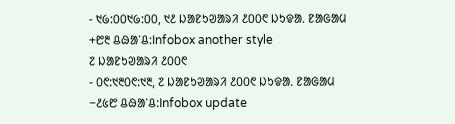- ᱑᱙:᱐᱐᱑᱙:᱐᱐, ᱑᱒ ᱡᱟᱱᱩᱣᱟᱨᱤ ᱒᱐᱐᱖ ᱡᱩᱫᱟᱹ ᱱᱟᱜᱟᱢ +᱘᱓ ᱪᱷᱟᱸᱪ:Infobox another style
᱗ ᱡᱟᱱᱩᱣᱟᱨᱤ ᱒᱐᱐᱖
- ᱐᱖:᱑᱓᱐᱖:᱑᱓, ᱗ ᱡᱟᱱᱩᱣᱟᱨᱤ ᱒᱐᱐᱖ ᱡᱩᱫᱟᱹ ᱱᱟᱜᱟᱢ −᱒᱕᱘ ᱪᱷᱟᱸᱪ:Infobox update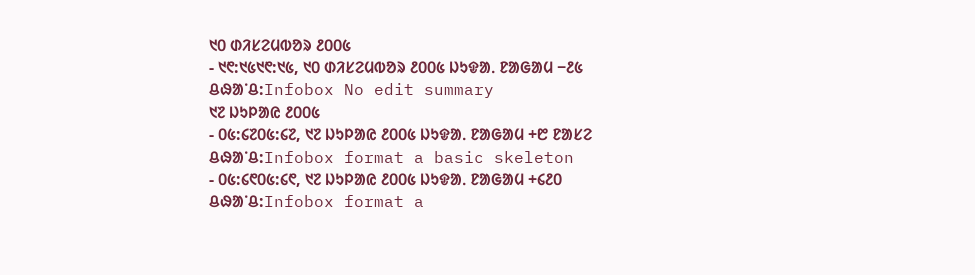᱑᱐ ᱰᱤᱥᱮᱢᱵᱚᱨ ᱒᱐᱐᱕
- ᱑᱖:᱑᱕᱑᱖:᱑᱕, ᱑᱐ ᱰᱤᱥᱮᱢᱵᱚᱨ ᱒᱐᱐᱕ ᱡᱩᱫᱟᱹ ᱱᱟᱜᱟᱢ −᱒᱕ ᱪᱷᱟᱸᱪ:Infobox No edit summary
᱑᱗ ᱡᱩᱞᱟᱭ ᱒᱐᱐᱕
- ᱐᱕:᱔᱗᱐᱕:᱔᱗, ᱑᱗ ᱡᱩᱞᱟᱭ ᱒᱐᱐᱕ ᱡᱩᱫᱟᱹ ᱱᱟᱜᱟᱢ +᱘ ᱱᱟᱥᱮ ᱪᱷᱟᱸᱪ:Infobox format a basic skeleton
- ᱐᱕:᱔᱖᱐᱕:᱔᱖, ᱑᱗ ᱡᱩᱞᱟᱭ ᱒᱐᱐᱕ ᱡᱩᱫᱟᱹ ᱱᱟᱜᱟᱢ +᱔᱒᱐ ᱪᱷᱟᱸᱪ:Infobox format a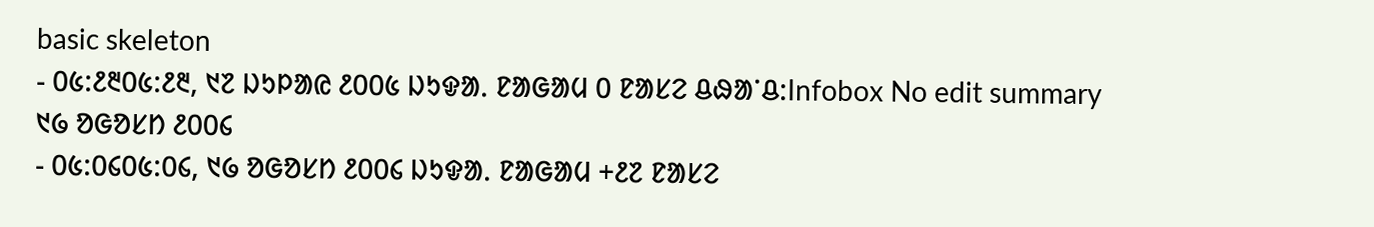basic skeleton
- ᱐᱕:᱒᱓᱐᱕:᱒᱓, ᱑᱗ ᱡᱩᱞᱟᱭ ᱒᱐᱐᱕ ᱡᱩᱫᱟᱹ ᱱᱟᱜᱟᱢ ᱐ ᱱᱟᱥᱮ ᱪᱷᱟᱸᱪ:Infobox No edit summary
᱑᱙ ᱚᱜᱚᱥᱴ ᱒᱐᱐᱔
- ᱐᱕:᱐᱔᱐᱕:᱐᱔, ᱑᱙ ᱚᱜᱚᱥᱴ ᱒᱐᱐᱔ ᱡᱩᱫᱟᱹ ᱱᱟᱜᱟᱢ +᱒᱗ ᱱᱟᱥᱮ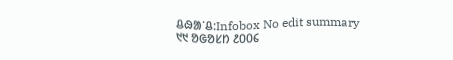ᱪᱷᱟᱸᱪ:Infobox No edit summary
᱑᱑ ᱚᱜᱚᱥᱴ ᱒᱐᱐᱔